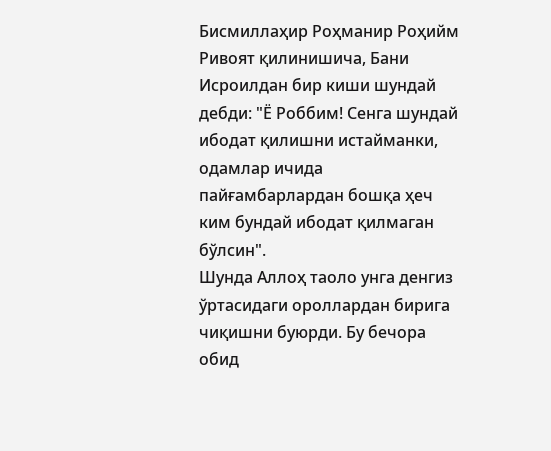Бисмиллаҳир Роҳманир Роҳийм
Ривоят қилинишича, Бани Исроилдан бир киши шундай дебди: "Ё Роббим! Сенга шундай ибодат қилишни истайманки, одамлар ичида пайғамбарлардан бошқа ҳеч ким бундай ибодат қилмаган бўлсин".
Шунда Аллоҳ таоло унга денгиз ўртасидаги ороллардан бирига чиқишни буюрди. Бу бечора обид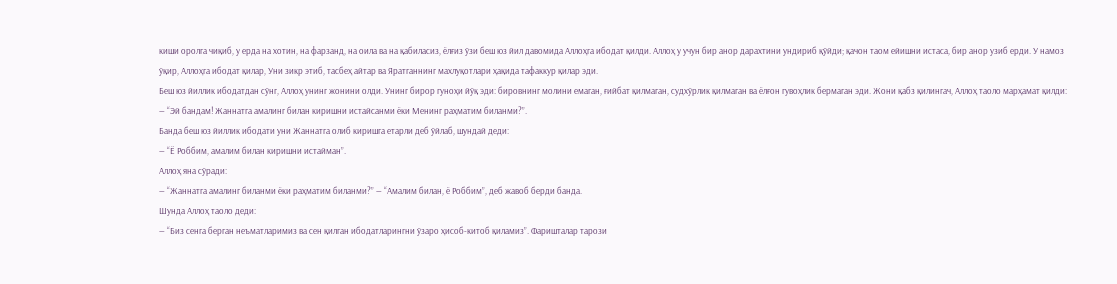киши оролга чиқиб, у ерда на хотин, на фарзанд, на оила ва на қабиласиз, ёлғиз ўзи беш юз йил давомида Аллоҳга ибодат қилди. Аллоҳ у учун бир анор дарахтини ундириб қўйди; қачон таом ейишни истаса, бир анор узиб ерди. У намоз ўқир, Аллоҳга ибодат қилар, Уни зикр этиб, тасбеҳ айтар ва Яратганнинг махлуқотлари ҳақида тафаккур қилар эди.
Беш юз йиллик ибодатдан сўнг, Аллоҳ унинг жонини олди. Унинг бирор гуноҳи йўқ эди: бировнинг молини емаган, ғийбат қилмаган, судхўрлик қилмаган ва ёлғон гувоҳлик бермаган эди. Жони қабз қилингач, Аллоҳ таоло марҳамат қилди:
— “Эй бандам! Жаннатга амалинг билан киришни истайсанми ёки Менинг раҳматим биланми?”.
Банда беш юз йиллик ибодати уни Жаннатга олиб киришга етарли деб ўйлаб, шундай деди:
— “Ё Роббим, амалим билан киришни истайман”.
Аллоҳ яна сўради:
— “Жаннатга амалинг биланми ёки раҳматим биланми?” — “Амалим билан, ё Роббим”, деб жавоб берди банда.
Шунда Аллоҳ таоло деди:
— “Биз сенга берган неъматларимиз ва сен қилган ибодатларингни ўзаро ҳисоб-китоб қиламиз”. Фаришталар тарози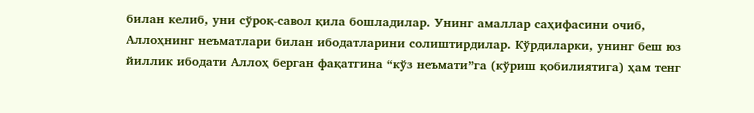билан келиб, уни сўроқ-савол қила бошладилар. Унинг амаллар саҳифасини очиб, Аллоҳнинг неъматлари билан ибодатларини солиштирдилар. Кўрдиларки, унинг беш юз йиллик ибодати Аллоҳ берган фақатгина “кўз неъмати”га (кўриш қобилиятига) ҳам тенг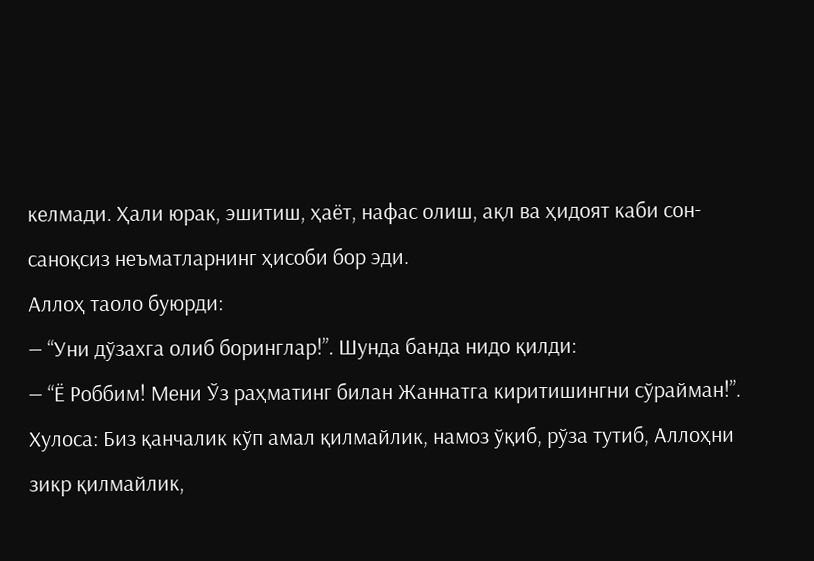келмади. Ҳали юрак, эшитиш, ҳаёт, нафас олиш, ақл ва ҳидоят каби сон-саноқсиз неъматларнинг ҳисоби бор эди.
Аллоҳ таоло буюрди:
— “Уни дўзахга олиб боринглар!”. Шунда банда нидо қилди:
— “Ё Роббим! Мени Ўз раҳматинг билан Жаннатга киритишингни сўрайман!”.
Хулоса: Биз қанчалик кўп амал қилмайлик, намоз ўқиб, рўза тутиб, Аллоҳни зикр қилмайлик,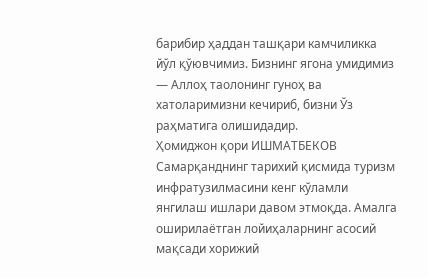барибир ҳаддан ташқари камчиликка йўл қўювчимиз. Бизнинг ягона умидимиз — Аллоҳ таолонинг гуноҳ ва хатоларимизни кечириб, бизни Ўз раҳматига олишидадир.
Ҳомиджон қори ИШМАТБЕКОВ
Самарқанднинг тарихий қисмида туризм инфратузилмасини кенг кўламли янгилаш ишлари давом этмоқда. Амалга оширилаётган лойиҳаларнинг асосий мақсади хорижий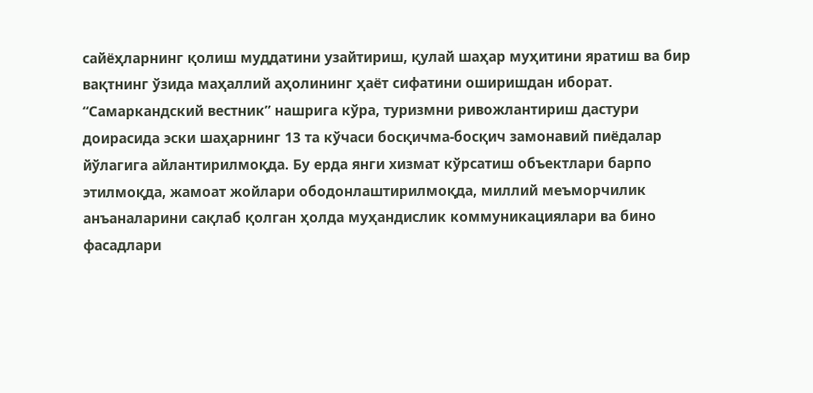сайёҳларнинг қолиш муддатини узайтириш, қулай шаҳар муҳитини яратиш ва бир вақтнинг ўзида маҳаллий аҳолининг ҳаёт сифатини оширишдан иборат.
“Самаркандский вестник” нашрига кўра, туризмни ривожлантириш дастури доирасида эски шаҳарнинг 13 та кўчаси босқичма-босқич замонавий пиёдалар йўлагига айлантирилмоқда. Бу ерда янги хизмат кўрсатиш объектлари барпо этилмоқда, жамоат жойлари ободонлаштирилмоқда, миллий меъморчилик анъаналарини сақлаб қолган ҳолда муҳандислик коммуникациялари ва бино фасадлари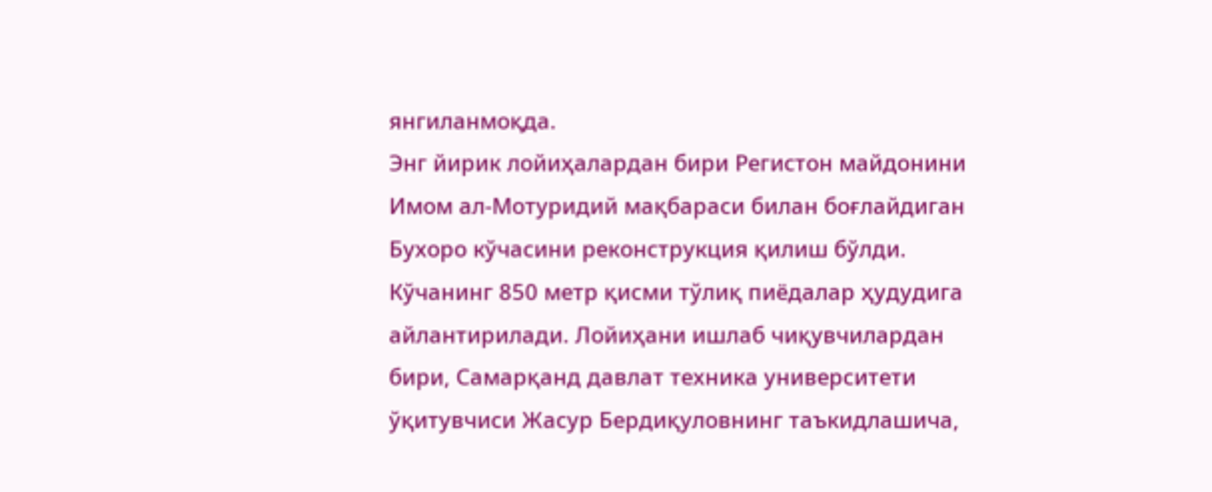янгиланмоқда.
Энг йирик лойиҳалардан бири Регистон майдонини Имом ал-Мотуридий мақбараси билан боғлайдиган Бухоро кўчасини реконструкция қилиш бўлди. Кўчанинг 850 метр қисми тўлиқ пиёдалар ҳудудига айлантирилади. Лойиҳани ишлаб чиқувчилардан бири, Самарқанд давлат техника университети ўқитувчиси Жасур Бердиқуловнинг таъкидлашича,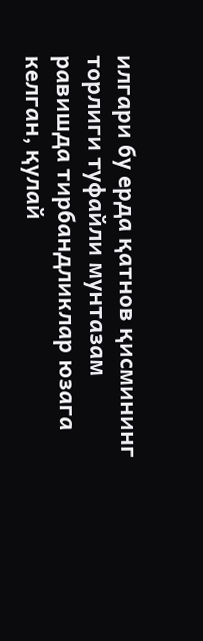илгари бу ерда қатнов қисмининг торлиги туфайли мунтазам равишда тирбандликлар юзага келган, қулай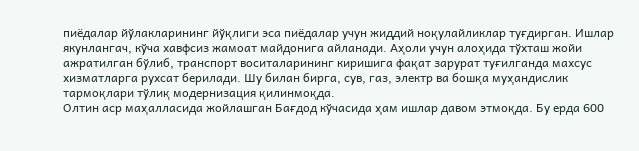пиёдалар йўлакларининг йўқлиги эса пиёдалар учун жиддий ноқулайликлар туғдирган. Ишлар якунлангач, кўча хавфсиз жамоат майдонига айланади. Аҳоли учун алоҳида тўхташ жойи ажратилган бўлиб, транспорт воситаларининг киришига фақат зарурат туғилганда махсус хизматларга рухсат берилади. Шу билан бирга, сув, газ, электр ва бошқа муҳандислик тармоқлари тўлиқ модернизация қилинмоқда.
Олтин аср маҳалласида жойлашган Бағдод кўчасида ҳам ишлар давом этмоқда. Бу ерда 600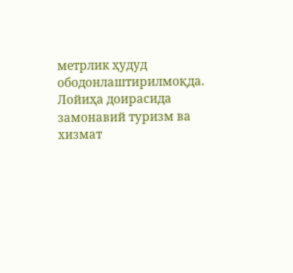метрлик ҳудуд ободонлаштирилмоқда. Лойиҳа доирасида замонавий туризм ва хизмат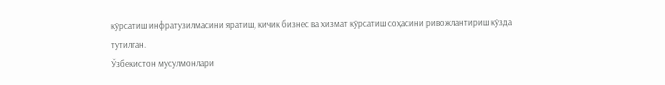кўрсатиш инфратузилмасини яратиш, кичик бизнес ва хизмат кўрсатиш соҳасини ривожлантириш кўзда тутилган.
Ўзбекистон мусулмонлари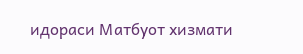идораси Матбуот хизмати